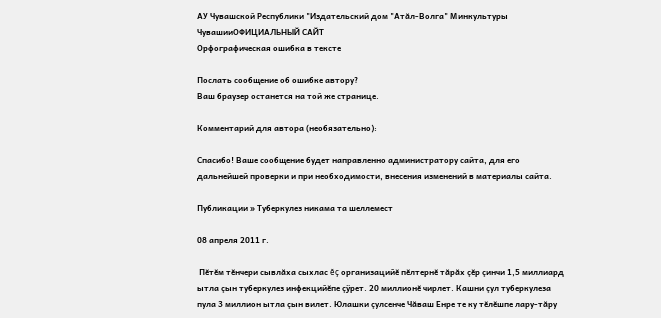АУ Чувашской Республики "Издательский дом "Атăл-Волга" Минкультуры ЧувашииОФИЦИАЛЬНЫЙ САЙТ
Орфографическая ошибка в тексте

Послать сообщение об ошибке автору?
Ваш браузер останется на той же странице.

Комментарий для автора (необязательно):

Спасибо! Ваше сообщение будет направленно администратору сайта, для его дальнейшей проверки и при необходимости, внесения изменений в материалы сайта.

Публикации » Туберкулез никама та шеллемест

08 апреля 2011 г.

 Пĕтĕм тĕнчери сывлăха сыхлас ĕç организацийĕ пĕлтернĕ тăрăх çĕр çинчи 1,5 миллиард ытла çын туберкулез инфекцийĕпе çÿрет. 20 миллионĕ чирлет. Кашни çул туберкулеза пула 3 миллион ытла çын вилет. Юлашки çулсенче Чăваш Енре те ку тĕлĕшпе лару-тăру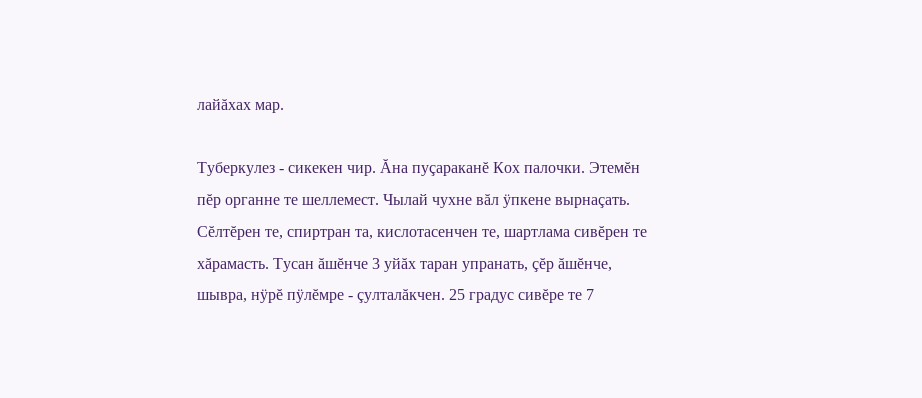лайăхах мар.

Туберкулез - сикекен чир. Ăна пуçараканĕ Кох палочки. Этемĕн пĕр органне те шеллемест. Чылай чухне вăл ÿпкене вырнаçать. Сĕлтĕрен те, спиртран та, кислотасенчен те, шартлама сивĕрен те хăрамасть. Тусан ăшĕнче 3 уйăх таран упранать, çĕр ăшĕнче, шывра, нÿрĕ пÿлĕмре - çулталăкчен. 25 градус сивĕре те 7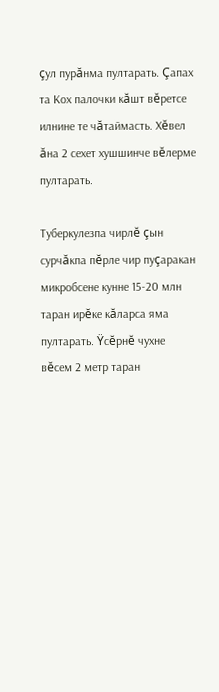çул пурăнма пултарать. Çапах та Кох палочки кăшт вĕретсе илнине те чăтаймасть. Хĕвел ăна 2 сехет хушшинче вĕлерме пултарать.

Туберкулезпа чирлĕ çын сурчăкпа пĕрле чир пуçаракан микробсене кунне 15-20 млн таран ирĕке кăларса яма пултарать. Ÿсĕрнĕ чухне вĕсем 2 метр таран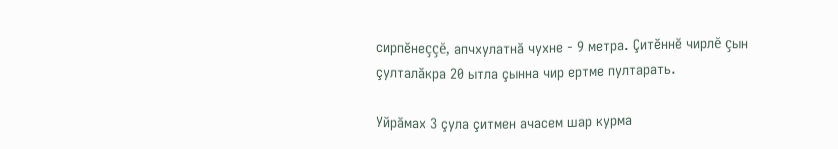сирпĕнеççĕ, апчхулатнă чухне - 9 метра. Çитĕннĕ чирлĕ çын çулталăкра 20 ытла çынна чир ертме пултарать.

Уйрăмах 3 çула çитмен ачасем шар курма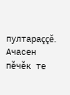пултараççĕ. Ачасен пĕчĕк те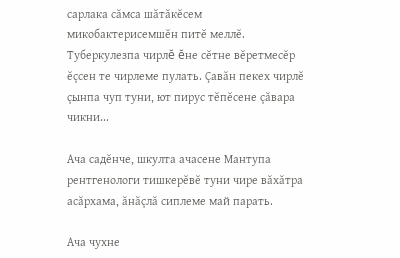сарлака сăмса шăтăкĕсем микобактерисемшĕн питĕ меллĕ. Туберкулезпа чирлĕ ĕне сĕтне вĕретмесĕр ĕçсен те чирлеме пулать. Çавăн пекех чирлĕ çынпа чуп туни, ют пирус тĕпĕсене çăвара чикни...

Ача садĕнче, шкулта ачасене Мантупа рентгенологи тишкерĕвĕ туни чире вăхăтра асăрхама, ăнăçлă сиплеме май парать.

Ача чухне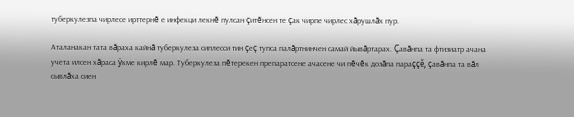туберкулезпа чирлесе ирттернĕ е инфекци лекнĕ пулсан çитĕнсен те çак чирпе чирлес хăрушлăх пур.

Аталанакан тата вăраха кайнă туберкулеза сиплесси тин çеç тупса палăртнинчен самай йывăртарах. Çавăнпа та фтизиатр ачана учета илсен хăраса ÿкме кирлĕ мар. Туберкулеза пĕтерекен препаратсене ачасене чи пĕчĕк дозăпа параççĕ, çавăнпа та вăл сывлăха сиен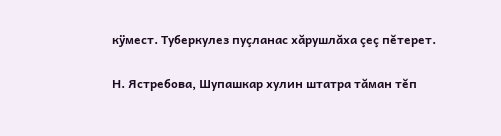кÿмест. Туберкулез пуçланас хăрушлăха çеç пĕтерет.

Н. Ястребова, Шупашкар хулин штатра тăман тĕп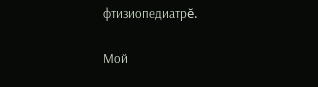фтизиопедиатрĕ.

Мой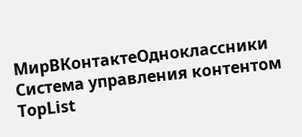МирВКонтактеОдноклассники
Система управления контентом
TopList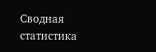Сводная статистика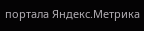портала Яндекс.Метрика